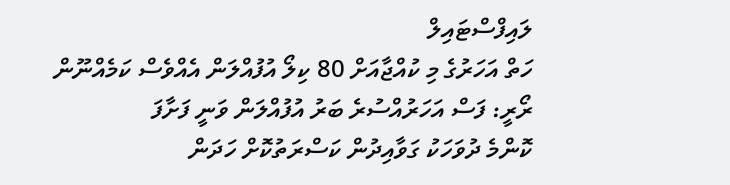ލައިފްސްޓައިލް
ހަތް އަހަރުގެ މި ކުއްޖާއަށް 80 ކިލޯ އުފުއްލަން އެއްވެސް ކަމެއްނޫން
ރޯރީ: ފަސް އަހަރުއްސުރެ ބަރު އުފުއްލަން ވަނީ ފަށާފަ
ކޮންމެ ދުވަހަކު ގަވާއިދުން ކަސްރަތުކޮށް ހަދަން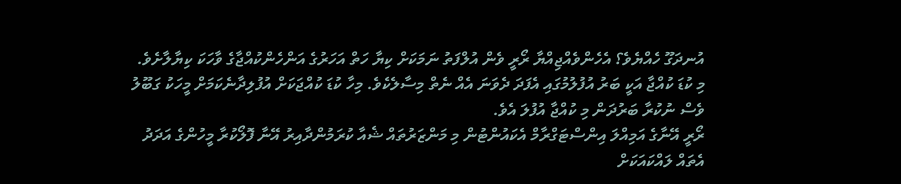އުނދަގޫ ހެއްޔެވެ؟ އެހެންވެއްޖިއްޔާ ރޯރީ ވެން އުލްފަތު ނަމަކަށް ކިޔާ ހަތް އަހަރުގެ އަންހެންކުއްޖާގެ ވާހަކަ ކިޔާލާށެވެ.
މި ކުޑަ ކުއްޖާ އަކީ ބަރު އުފުލުމުގައި އެފަދަ ދެވަނަ އެއް ނެތް މިސާލެކެވެ. މިހާ ކުޑަ ކުއްޖަކަށް އުފުލިދާނެކަމަށް މީހަކު ގަބޫލު ވެސް ނުކުރާ ބަރުދަން މި ކުއްޖާ އުފުލަ އެވެ.
ރޯރީ އޭނާގެ އަމިއްލަ އިންސްޓަގްރާމް އެކައުންޓުން މި މަންޒަރުތައް ޝެއާ ކުރަމުންދާއިރު އޭނާ ފޮލޯކުރާ މީހުންގެ އަދަދު އެތައް ލައްކައަކަށް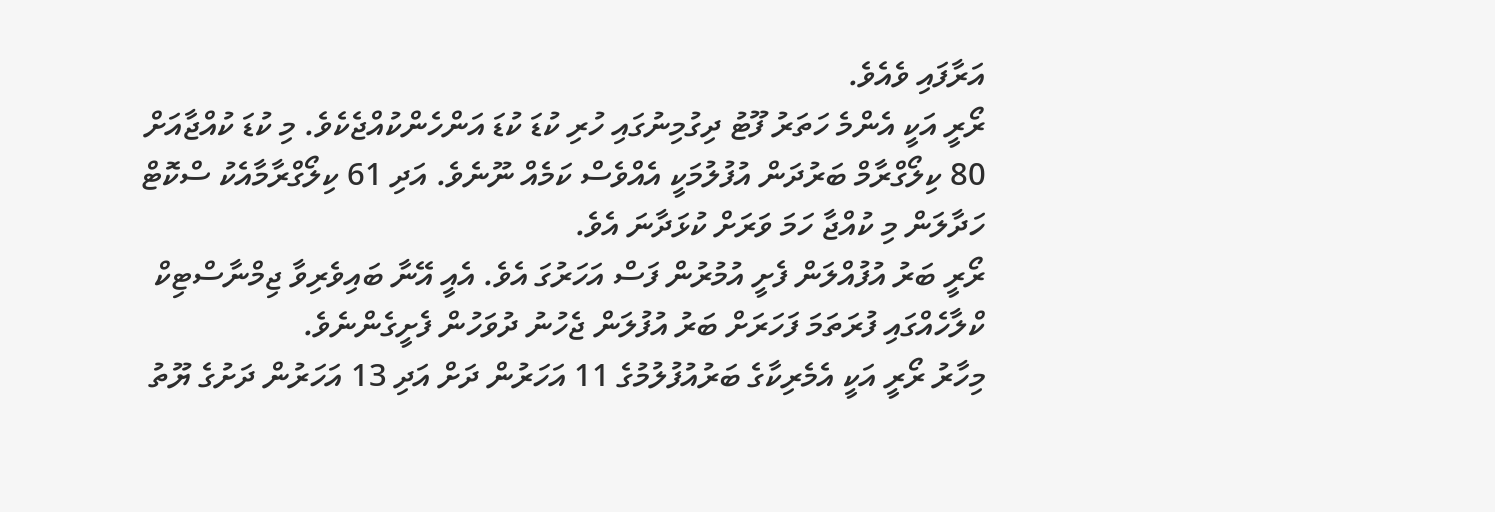އަރާފައި ވެއެވެ.
ރޯރީ އަކީ އެންމެ ހަތަރު ފޫޓު ދިގުމިނުގައި ހުރި ކުޑަ ކުޑަ އަންހެންކުއްޖެކެވެ. މި ކުޑަ ކުއްޖާއަށް 80 ކިލޯގްރާމް ބަރުދަން އުފުލުމަކީ އެއްވެސް ކަމެއް ނޫނެވެ. އަދި 61 ކިލޯގްރާމާއެކު ސްކޮޓް ހަދާލަން މި ކުއްޖާ ހަމަ ވަރަށް ކުޅަދާނަ އެވެ.
ރޯރީ ބަރު އުފުއްލަން ފެށީ އުމުރުން ފަސް އަހަރުގަ އެވެ. އެއީ އޭނާ ބައިވެރިވާ ޖިމްނާސްޓިކް ކްލާހެއްގައި ފުރަތަމަ ފަހަރަށް ބަރު އުފުލަން ޖެހުނު ދުވަހުން ފެށީގެންނެވެ.
މިހާރު ރޯރީ އަކީ އެމެރިކާގެ ބަރުއުފުލުމުގެ 11 އަހަރުން ދަށް އަދި 13 އަހަރުން ދަށުގެ ޔޫތު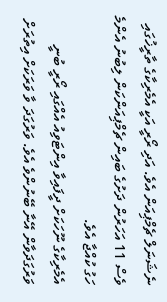ނެޝަނަލް ޗެމްޕިއަން އެވެ. އަދި ރޯރީ އަކީ އެމެރިކާގެ ތާރީޚުގައި ވެސް 11 އަހަރުން ދަށުގެ ބައިން ޗެމްޕިއަންކަން ލިބުނު އެންމެ ހަގު ކުއްޖާ އެވެ.
އެމެރިކާގެ ނޫހަކަށް ދީފައިވާ އިންޓަވިއު އެއްގައި ރޯރީ ބުނީ ވަރުގަދަވާން އޭނާ ބޭނުންވެ އެވެ. ވަރުގަދަ ވާ ވަރަކަށް އިތުރަށް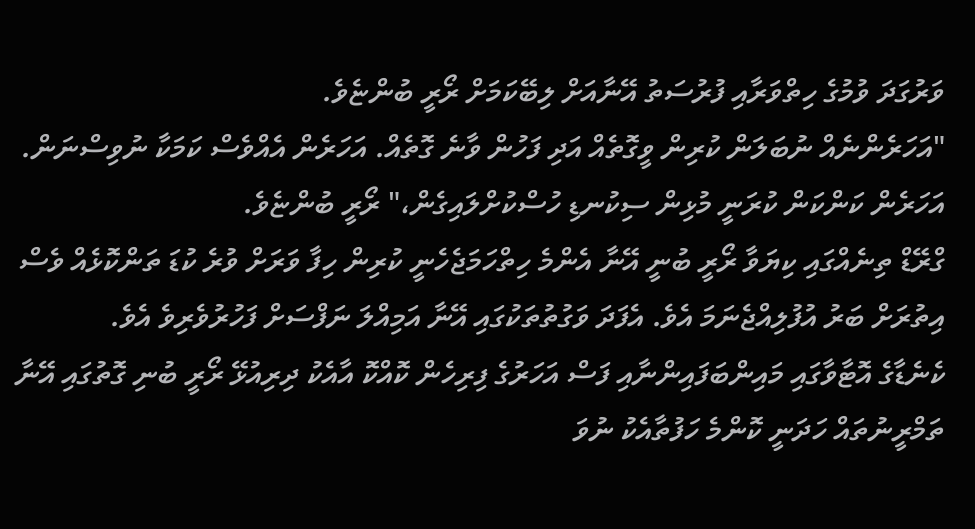ވަރުގަދަ ވުމުގެ ހިތްވަރާއި ފުރުސަތު އޭނާއަށް ލިބޭކަމަށް ރޯރީ ބުންޏެވެ.
"އަހަރެންނެއް ނުބަލަން ކުރިން ވީގޮތެއް އަދި ފަހުން ވާނެ ގޮތެއް. އަހަރެން އެއްވެސް ކަމަކާ ނުވިސްނަން. އަހަރެން ކަންކަން ކުރަނީ މުޅިން ސިކުނޑި ހުސްކުށްލައިގެން،" ރޯރީ ބުންޏެވެ.
ގްރޭޑް ތިނެއްގައި ކިޔަވާ ރޯރީ ބުނީ އޭނާ އެންމެ ހިތްހަމަޖެހެނީ ކުރިން ހިފާ ވަރަށް ވުރެ ކުޑަ ތަންކޮޅެއް ވެސް އިތުރަށް ބަރު އުފުލިއްޖެނަމަ އެވެ. އެފަދަ ވަގުތުތަކުގައި އޭނާ އަމިއްލަ ނަފްސަށް ފަހުރުވެރިވެ އެވެ.
ކެނެޑާގެ އޮޓާވާގައި މައިންބަފައިންނާއި ފަސް އަހަރުގެ ފިރިހެން ކޮއްކޮ އާއެކު ދިރިއުޅޭ ރޯރީ ބުނި ގޮތުގައި އޭނާ ތަމްރީނުތައް ހަދަނީ ކޮންމެ ހަފުތާއެކު ނުވަ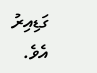ގަޑިއިރު އެވެ.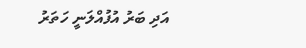އަދި ބަރު އުފުއްލަނީ ހަތަރު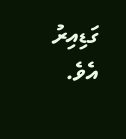ގަޑިއިރު އެވެ.